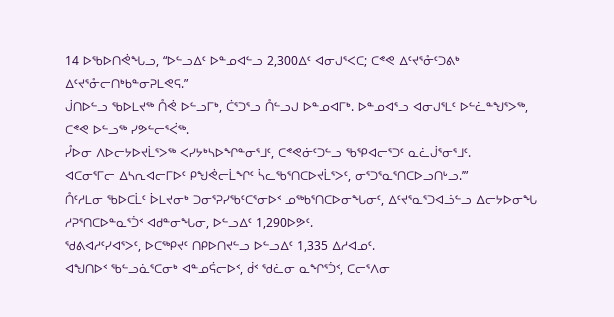14 ᐅᖃᐅᑎᕚᖓᓗ, “ᐅᓪᓗᐃᑦ ᐅᓐᓄᐊᓪᓗ 2,300ᐃᑦ ᐊᓂᒍᕐᐸᑕ; ᑕᕝᕙ ᐃᑦᔪᕐᓁᑦᑐᕕᒃ ᐃᑦᔪᕐᓁᓕᑎᒃᑲᓐᓂᕈᒪᕙᕋ.”
ᒎᑎᐅᓪᓗ ᖃᐅᒪᔪᖅ ᑍᕚ ᐅᓪᓗᒥᒃ, ᑖᕐᑐᕐᓗ ᑍᓪᓗᒍ ᐅᓐᓄᐊᒥᒃ. ᐅᓐᓄᐊᕐᓗ ᐊᓂᒍᕐᒪᑦ ᐅᓪᓛᓐᖑᕐᐳᖅ, ᑕᕝᕙ ᐅᓪᓗᖅ ᓯᕗᓪᓕᕐᐹᖅ.
ᓮᐅᓂ ᐱᐅᓕᔭᐅᔪᒫᕐᐳᖅ ᐸᓯᔭᒃᓴᐅᖏᓐᓂᕐᒧᑦ, ᑕᕝᕙᓃᑦᑐᓪᓗ ᖃᕿᐊᓕᕐᑐᑦ ᓇᓛᒎᕐᓂᕐᒧᑦ.
ᐊᑕᓂᕐᒥᓕ ᐃᓴᕆᐊᓕᒥᐅᑦ ᑭᖑᕚᓕᒫᖏᑦ ᓵᓚᖃᕐᑎᑕᐅᔪᒫᕐᐳᑦ, ᓂᕐᑐᕐᓇᕐᑎᑕᐅᓗᑎᒡᓗ.’”
ᑍᑦᓱᒪᓂ ᖃᐅᑕᒫᑦ ᐆᒪᔪᓂᒃ ᑐᓂᕐᕈᓯᖃᑦᑕᕐᓂᐅᑉ ᓄᖅᑲᕐᑎᑕᐅᓂᖓᓂᑦ, ᐃᑦᔪᕐᓇᕐᑐᐊᓘᓪᓗ ᐃᓕᔭᐅᓂᖓ ᓱᕈᕐᑎᑕᐅᓐᓇᕐᑑᑉ ᐊᑯᓐᓂᖓᓂ, ᐅᓪᓗᐃᑦ 1,290ᐅᕗᑦ.
ᖁᕕᐊᓱᑦᓯᐊᕐᐳᑦ, ᐅᑕᖅᑭᔪᑦ ᑎᑭᐅᑎᔪᓪᓗ ᐅᓪᓗᐃᑦ 1,335 ᐃᓱᐊᓄᑦ.
ᐊᖑᑎᐅᑉ ᖃᓪᓗᓈᕐᑕᓂᒃ ᐊᓐᓄᕌᓕᐅᑉ, ᑰᑉ ᖁᓛᓂ ᓇᖏᕐᑑᑉ, ᑕᓕᕐᐱᓂ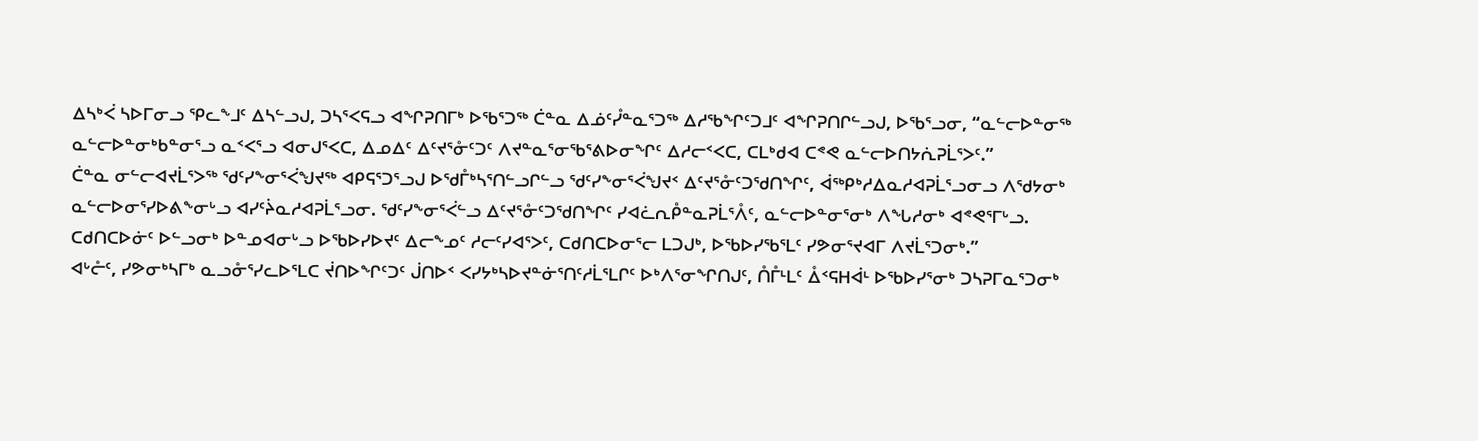ᐃᓴᒃᐹ ᓴᐅᒥᓂᓗ ᕿᓚᖕᒧᑦ ᐃᓴᓪᓗᒍ, ᑐᓴᕐᐸᕋᓗ ᐊᖏᕈᑎᒥᒃ ᐅᖃᕐᑐᖅ ᑖᓐᓇ ᐃᓅᑦᓮᓐᓇᕐᑐᖅ ᐃᓱᖃᖏᑦᑐᒧᑦ ᐊᖏᕈᑎᒋᓪᓗᒍ, ᐅᖃᕐᓗᓂ, “ᓇᓪᓕᐅᓐᓂᖅ ᓇᓪᓕᐅᓐᓂᒃᑲᓐᓂᕐᓗ ᓇᑉᐸᕐᓗ ᐊᓂᒍᕐᐸᑕ, ᐃᓄᐃᑦ ᐃᑦᔪᕐᓁᑦᑐᑦ ᐱᔪᓐᓇᕐᓂᖃᕐᕕᐅᓂᖏᑦ ᐃᓱᓕᑉᐸᑕ, ᑕᒪᒃᑯᐊ ᑕᕝᕙ ᓇᓪᓕᐅᑎᔭᕇᕈᒫᕐᐳᑦ.”
ᑖᓐᓇ ᓂᓪᓕᐊᔪᒫᕐᐳᖅ ᖁᑦᓯᖕᓂᕐᐹᖑᔪᖅ ᐊᑭᕋᕐᑐᕐᓗᒍ ᐅᖁᒤᒃᓴᕐᑎᓪᓗᒋᓪᓗ ᖁᑦᓯᖕᓂᕐᐹᖑᔪᑉ ᐃᑦᔪᕐᓁᑦᑐᖁᑎᖏᑦ, ᐋᖅᑭᒃᓱᐃᓇᓱᐊᕈᒫᕐᓗᓂᓗ ᐱᖁᔭᓂᒃ ᓇᓪᓕᐅᓂᕐᓯᐅᕕᖕᓂᒡᓗ ᐊᓯᑦᔩᓇᓱᐊᕈᒫᕐᓗᓂ. ᖁᑦᓯᖕᓂᕐᐹᓪᓗ ᐃᑦᔪᕐᓁᑦᑐᖁᑎᖏᑦ ᓯᐊᓛᕆᑬᓐᓇᕈᒫᕐᐰᑦ, ᓇᓪᓕᐅᓐᓂᕐᓂᒃ ᐱᖓᓱᓂᒃ ᐊᕝᕙᕐᒥᒡᓗ.
ᑕᑯᑎᑕᐅᓃᑦ ᐅᓪᓗᓂᒃ ᐅᓐᓄᐊᓂᒡᓗ ᐅᖃᐅᓯᐅᔪᑦ ᐃᓕᖕᓄᑦ ᓱᓕᑦᓯᐊᕐᐳᑦ, ᑕᑯᑎᑕᐅᓂᕐᓕ ᒪᑐᒍᒃ, ᐅᖃᐅᓯᖃᕐᒪᑦ ᓯᕗᓂᕐᔪᐊᒥ ᐱᔪᒫᕐᑐᓂᒃ.”
ᐊᒡᓔᑦ, ᓯᕗᓂᒃᓴᒥᒃ ᓇᓗᓁᕐᓯᓚᐅᕐᒪᑕ ᔫᑎᐅᖏᑦᑐᑦ ᒎᑎᐅᑉ ᐸᓯᔭᒃᓴᐅᔪᓐᓃᕐᑎᑦᓱᒫᕐᒪᒋᑦ ᐅᒃᐱᕐᓂᖏᑎᒍᑦ, ᑍᒤᒻᒪᑦ ᐂᑉᕋᕼᐋᒻ ᐅᖃᐅᓯᕐᓂᒃ ᑐᓴᕈᒥᓇᕐᑐᓂᒃ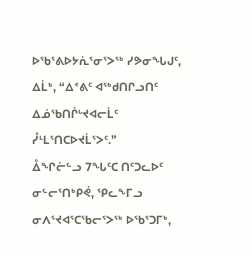ᐅᖃᕐᕕᐅᔭᕇᕐᓂᕐᐳᖅ ᓯᕗᓂᖓᒍᑦ, ᐃᒫᒃ, “ᐃᕝᕕᑦ ᐊᖅᑯᑎᒋᓗᑎᑦ ᐃᓅᖃᑎᒌᒡᔪᐊᓕᒫᑦ ᓮᒻᒪᕐᑎᑕᐅᔪᒫᕐᐳᑦ.”
ᐂᖏᓖᓪᓗ 7ᖓᑦᑕ ᑎᑦᑐᓚᐅᑦ ᓂᓪᓕᕐᑎᒃᑭᕚ, ᕿᓚᖕᒥᓗ ᓂᐱᕐᔪᐊᕐᑕᖃᓕᕐᐳᖅ ᐅᖃᕐᑐᒥᒃ,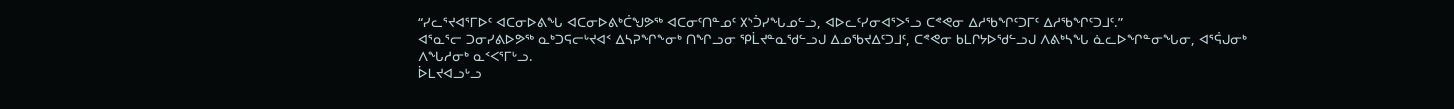“ᓯᓚᕐᔪᐊᕐᒥᐅᑦ ᐊᑕᓂᐅᕕᖓ ᐊᑕᓂᐅᕕᒃᑖᖑᕗᖅ ᐊᑕᓂᑦᑎᓐᓄᑦ ᙭ᔅᑑᓯᖓᓄᓪᓗ, ᐊᐅᓚᑦᓯᓂᐊᕐᐳᕐᓗ ᑕᕝᕙᓂ ᐃᓱᖃᖏᑦᑐᒥᑦ ᐃᓱᖃᖏᑦᑐᒧᑦ.”
ᐊᕐᓇᕐᓕ ᑐᓂᓯᕕᐅᕗᖅ ᓇᒃᑐᕋᓕᒡᔪᐊᑉ ᐃᓴᕈᖏᖕᓂᒃ ᑎᖏᓗᓂ ᕿᒫᔪᓐᓇᖁᓪᓗᒍ ᐃᓄᖃᔪᐃᑦᑐᒧᑦ, ᑕᕝᕙᓂ ᑲᒪᒋᔭᐅᖁᓪᓗᒍ ᐱᕕᒃᓴᖓ ᓈᓚᐅᖏᓐᓂᖓᓂ, ᐊᕐᕌᒍᓂᒃ ᐱᖓᓱᓂᒃ ᓇᑉᐸᕐᒥᒡᓗ.
ᐆᒪᔪᐊᓗᒡᓗ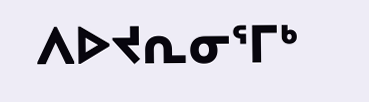ᐱᐅᔪᕆᓂᕐᒥᒃ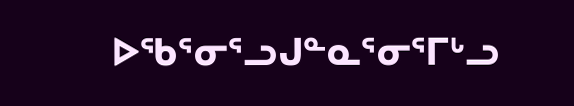ᐅᖃᕐᓂᕐᓗᒍᓐᓇᕐᓂᕐᒥᒡᓗ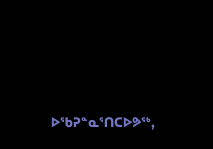ᐅᖃᕈᓐᓇᕐᑎᑕᐅᕗᖅ,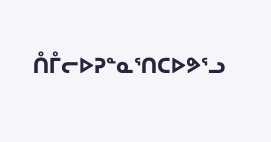ᑍᒤᓕᐅᕈᓐᓇᕐᑎᑕᐅᕗᕐᓗ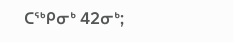ᑕᖅᑭᓂᒃ 42ᓂᒃ;